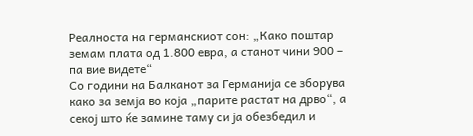Реалноста на германскиот сон: „Како поштар земам плата од 1.800 евра, а станот чини 900 – па вие видете“
Со години на Балканот за Германија се зборува како за земја во која „парите растат на дрво“, а секој што ќе замине таму си ја обезбедил и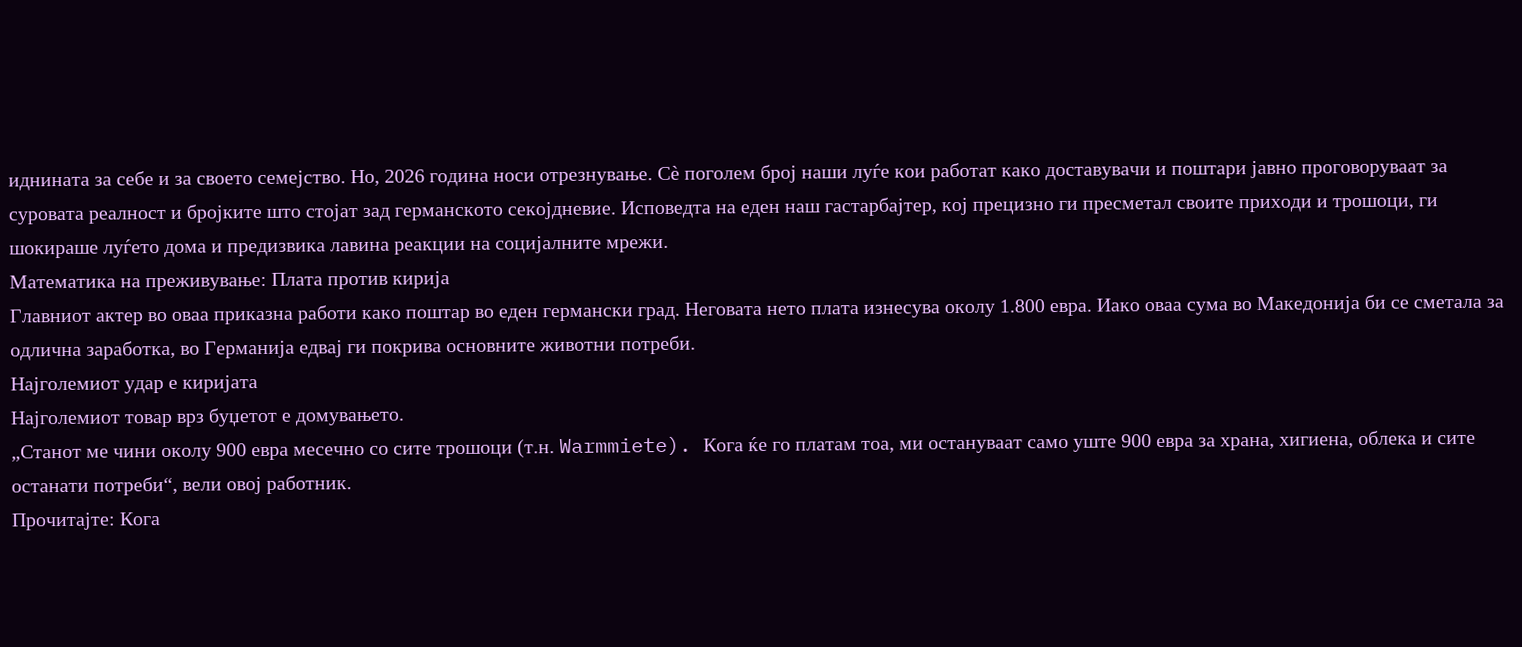иднината за себе и за своето семејство. Но, 2026 година носи отрезнување. Сè поголем број наши луѓе кои работат како доставувачи и поштари јавно проговоруваат за суровата реалност и бројките што стојат зад германското секојдневие. Исповедта на еден наш гастарбајтер, кој прецизно ги пресметал своите приходи и трошоци, ги шокираше луѓето дома и предизвика лавина реакции на социјалните мрежи.
Математика на преживување: Плата против кирија
Главниот актер во оваа приказна работи како поштар во еден германски град. Неговата нето плата изнесува околу 1.800 евра. Иако оваа сума во Македонија би се сметала за одлична заработка, во Германија едвај ги покрива основните животни потреби.
Најголемиот удар е киријата
Најголемиот товар врз буџетот е домувањето.
„Станот ме чини околу 900 евра месечно со сите трошоци (т.н. Warmmiete). Кога ќе го платам тоа, ми остануваат само уште 900 евра за храна, хигиена, облека и сите останати потреби“, вели овој работник.
Прочитајте: Кога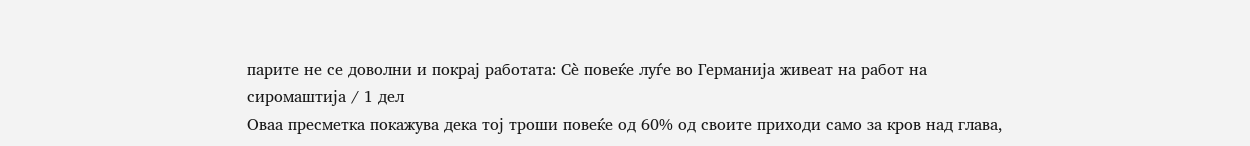парите не се доволни и покрај работата: Сè повеќе луѓе во Германија живеат на работ на сиромаштија / 1 дел
Оваа пресметка покажува дека тој троши повеќе од 60% од своите приходи само за кров над глава,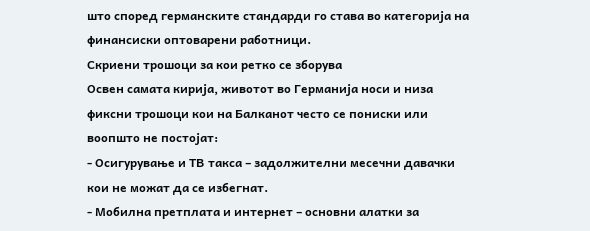што според германските стандарди го става во категорија на финансиски оптоварени работници.
Скриени трошоци за кои ретко се зборува
Освен самата кирија, животот во Германија носи и низа фиксни трошоци кои на Балканот често се пониски или воопшто не постојат:
- Осигурување и ТВ такса – задолжителни месечни давачки кои не можат да се избегнат.
- Мобилна претплата и интернет – основни алатки за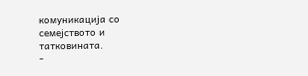комуникација со семејството и татковината.
-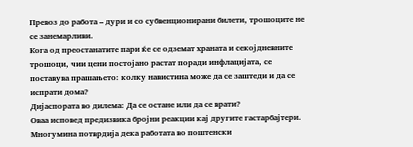Превоз до работа – дури и со субвенционирани билети, трошоците не се занемарливи.
Кога од преостанатите пари ќе се одземат храната и секојдневните трошоци, чии цени постојано растат поради инфлацијата, се поставува прашањето: колку навистина може да се заштеди и да се испрати дома?
Дијаспората во дилема: Да се остане или да се врати?
Оваа исповед предизвика бројни реакции кај другите гастарбајтери. Многумина потврдија дека работата во поштенски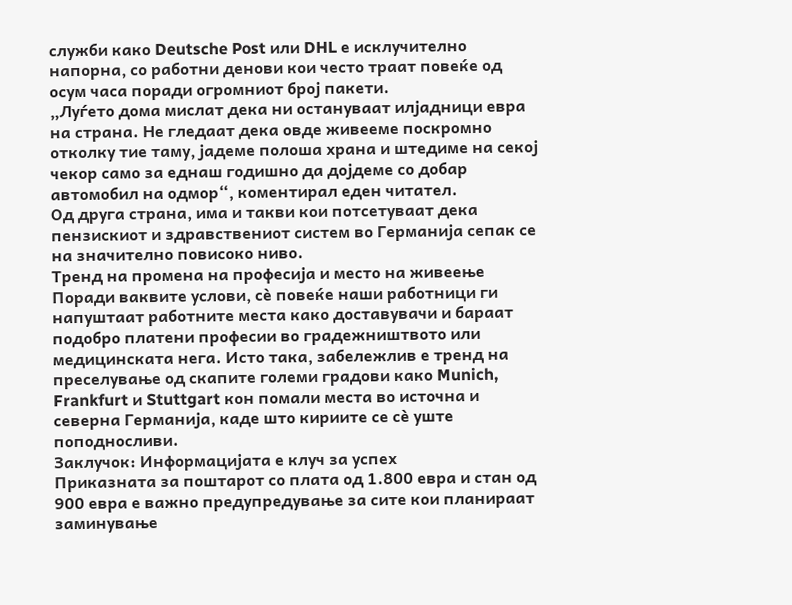служби како Deutsche Post или DHL е исклучително напорна, со работни денови кои често траат повеќе од осум часа поради огромниот број пакети.
„Луѓето дома мислат дека ни остануваат илјадници евра на страна. Не гледаат дека овде живееме поскромно отколку тие таму, јадеме полоша храна и штедиме на секој чекор само за еднаш годишно да дојдеме со добар автомобил на одмор“, коментирал еден читател.
Од друга страна, има и такви кои потсетуваат дека пензискиот и здравствениот систем во Германија сепак се на значително повисоко ниво.
Тренд на промена на професија и место на живеење
Поради ваквите услови, сè повеќе наши работници ги напуштаат работните места како доставувачи и бараат подобро платени професии во градежништвото или медицинската нега. Исто така, забележлив е тренд на преселување од скапите големи градови како Munich, Frankfurt и Stuttgart кон помали места во источна и северна Германија, каде што кириите се сè уште поподносливи.
Заклучок: Информацијата е клуч за успех
Приказната за поштарот со плата од 1.800 евра и стан од 900 евра е важно предупредување за сите кои планираат заминување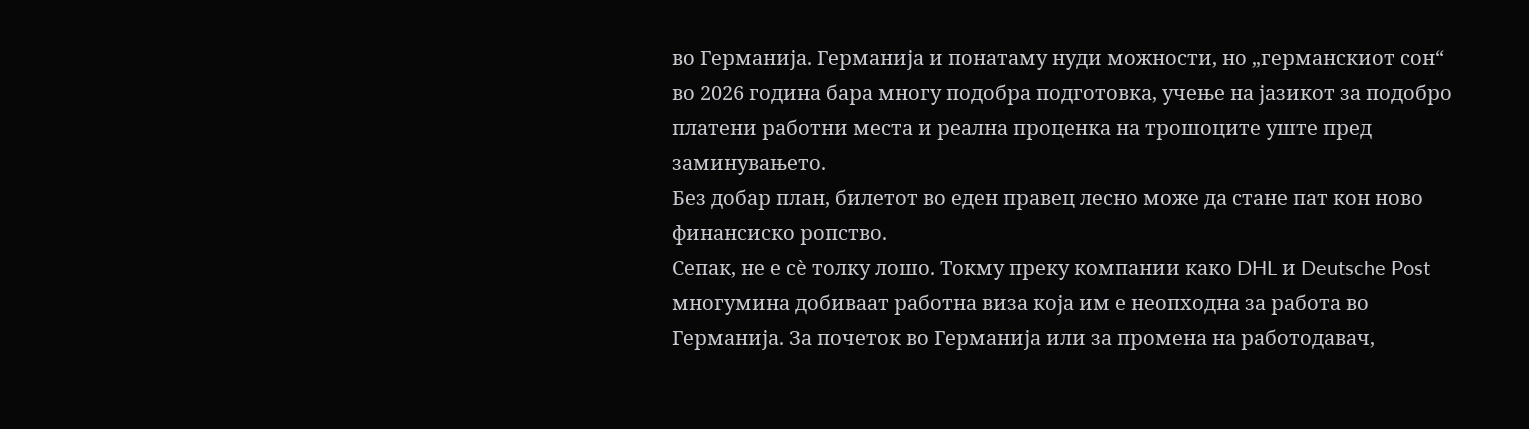во Германија. Германија и понатаму нуди можности, но „германскиот сон“ во 2026 година бара многу подобра подготовка, учење на јазикот за подобро платени работни места и реална проценка на трошоците уште пред заминувањето.
Без добар план, билетот во еден правец лесно може да стане пат кон ново финансиско ропство.
Сепак, не е сè толку лошо. Токму преку компании како DHL и Deutsche Post многумина добиваат работна виза која им е неопходна за работа во Германија. За почеток во Германија или за промена на работодавач,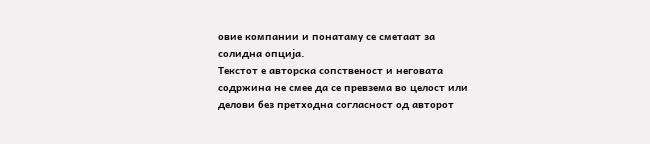овие компании и понатаму се сметаат за солидна опција.
Текстот е авторска сопственост и неговата содржина не смее да се превзема во целост или делови без претходна согласност од авторот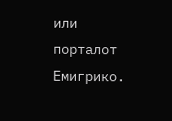или порталот Емигрико.